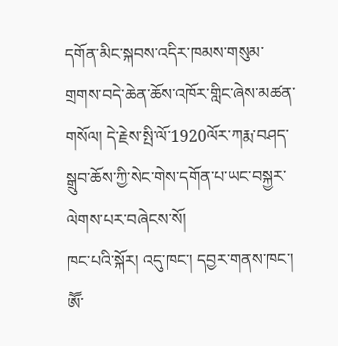དགོན་མིང་སྐབས་འདིར་ཁམས་གསུམ་གྲགས་བདེ་ཆེན་ཆོས་འཁོར་གླིང་ཞེས་མཚན་གསོལ། དེ་རྗེས་སྤི་ལོ་1920ལོར་ཀརྨ་བཤད་སྒྲུབ་ཆོས་ཀྱི་སེང་གེས་དགོན་པ་ཡང་བསྐྱར་ལེགས་པར་བཞེངས་སོ།
ཁང་པའི་སྐོར། འདུ་ཁང་། དབྱར་གནས་ཁང་། ཨཽ་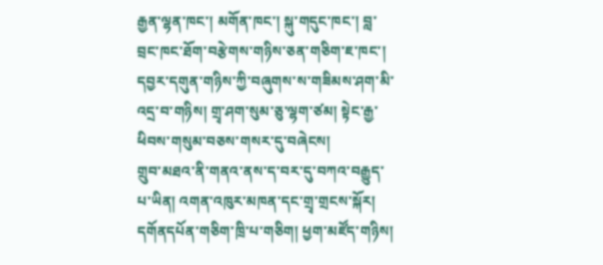རྒྱན་ལྷན་ཁང་། མགོན་ཁང་། སྐུ་གདུང་ཁང་། བླ་བྲང་ཁང་ཐོག་བརྩེགས་གཉིས་ཅན་གཅིག་ཇ་ཁང་། དབྱར་དགུན་གཉིས་ཀྱི་བཞུགས་ས་གཟིམས་ཤག་མི་འདྲ་བ་གཉིས། གྲྭ་ཤག་སུམ་ཅུ་ལྷག་ཙམ། སྟེང་རྒྱ་ཕིབས་གསུམ་བཅས་གསར་དུ་བཞེངས།
གྲུབ་མཐའ་ནི་གནའ་ནས་ད་བར་དུ་བཀའ་བརྒྱུད་པ་ཡིན། འགན་འཁུར་མཁན་དང་གྲྭ་གྲངས་སྐོར། དགོནདཔོན་གཅིག་ཁྲི་པ་གཅིག། ཕྱག་མཛོད་གཉིས།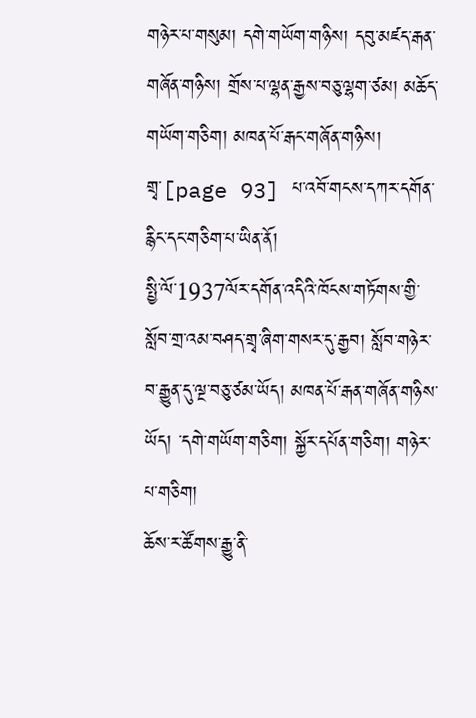གཉེར་པ་གསུམ། དགེ་གཡོག་གཉིས། དབུ་མཛད་རྒན་གཞོན་གཉིས། གྲོས་པ་ལྷན་རྒྱས་བཅུ་ལྷག་ཙམ། མཆོད་གཡོག་གཅིག། མཁན་པོ་རྒང་གཞོན་གཉིས།
གྲྭ་[page 93] པ་འབོ་གངས་དཀར་དགོན་རྙིང་དང་གཅིག་པ་ཡིན་ནོ།
སྤྱི་ལོ་1937ལོར་དགོན་འདིའི་ཁོངས་གཏོགས་གྱི་སློབ་གྲ་འམ་བཤད་གྲྭ་ཞིག་གསར་དུ་རྒྱབ། སློབ་གཉེར་བ་རྒྱུན་དུ་ལྔ་བཅུ་ཙམ་ཡོད། མཁན་པོ་རྒན་གཞོན་གཉིས་ཡོད། ་དགེ་གཡོག་གཅིག། སྐྱོར་དཔོན་གཅིག། གཉེར་པ་གཅིག།
ཆོས་ར་ཚོགས་རྒྱུ་ནི་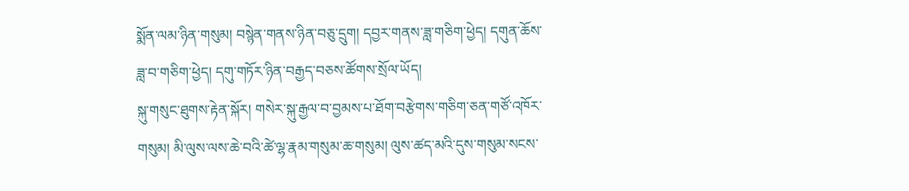སྨོན་ལམ་ཉིན་གསུམ། བསྙེན་གནས་ཉིན་བཅུ་དྲུག། དབྱར་གནས་ཟླ་གཅིག་ཕྱེད། དགུན་ཆོས་ཟླ་བ་གཅིག་ཕྱེད། དགུ་གཏོར་ཉིན་བརྒྱད་བཅས་ཚོགས་སྲོལ་ཡོད།
སྐུ་གསུང་ཐུགས་རྟེན་སྐོར། གསེར་སྐུ་རྒྱལ་བ་བྱམས་པ་ཐོག་བརྩེགས་གཅིག་ཅན་གཙོ་འཁོར་གསུམ། མི་ལུས་ལས་ཆེ་བའི་ཚེ་ལྷ་རྣམ་གསུམ་ཆ་གསུམ། ལུས་ཚད་མའི་དུས་གསུམ་སངས་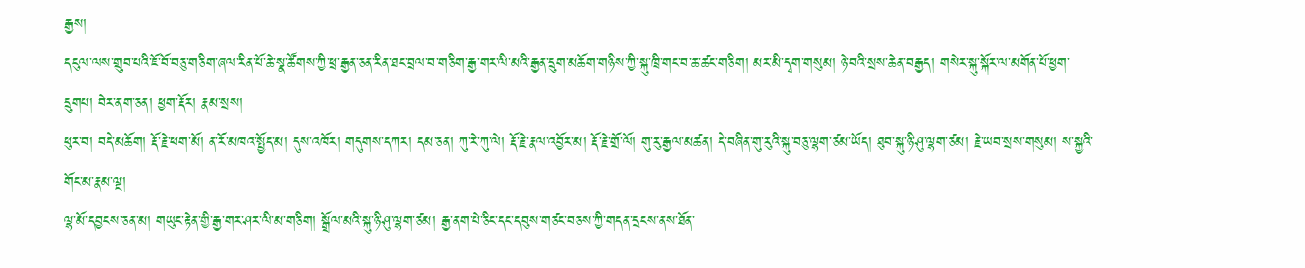རྒྱས།
དངུལ་ལས་གྲུབ་པའི་ཇོ་བོ་བཅུ་གཅིག་ཞལ་རིན་པོ་ཆེ་སྣ་ཚོགས་ཀྱི་ཕྲ་རྒྱན་ཅན་རིན་ཐང་བྲལ་བ་གཅིག་རྒྱ་གར་ལི་མའི་རྒྱན་དྲུག་མཆོག་གཉིས་ཀྱི་སྐུ་ཁྲི་གང་བ་ཆ་ཚང་གཅིག། མར་མི་དྭག་གསུམ། ཉེ་བའི་སྲས་ཆེན་བརྒྱད། གསེར་སྐུ་སྐོར་ལ་མགོན་པོ་ཕྱག་དྲུགཔ། བེར་ནག་ཅན། ཕྱག་རྡོར། རྣམ་སྲས།
ཕུར་བ། བདེ་མཆོག། རྡོ་རྗེ་ཕག་མོ། ན་རོ་མཁའ་སྤྱོད་མ། དུས་འཁོར། གདུགས་དཀར། དམ་ཅན། ཀུ་རེ་ཀུ་ལེ། རྡོ་རྗེ་རྣལ་འབྱོར་མ། རྡོ་རྗེ་གྲོ་ལོ། གུ་རུ་རྒྱལ་མཚན། དེ་བཞིན་གུ་རུའི་སྐུ་བཅུ་ལྷག་ཙམ་ཡོད། ཐུབ་སྐུ་ཉི་ཤུ་ལྷག་ཙམ། རྗེ་ཡབ་སྲས་གསུམ། ས་སྐྱའི་གོང་མ་རྣམ་ལྔ།
ལྷ་མོ་དབྱངས་ཅན་མ། གཡུང་རྟེན་གྱི་རྒྱ་གར་ཤར་ལི་མ་གཅིག། སྒྲོལ་མའི་སྐུ་ཉི་ཤུ་ལྷག་ཙམ། རྒྱ་ནག་པེ་ཅིང་དང་དབུས་གཙང་བཅས་ཀྱི་གདན་དྲངས་ནས་ཐོན་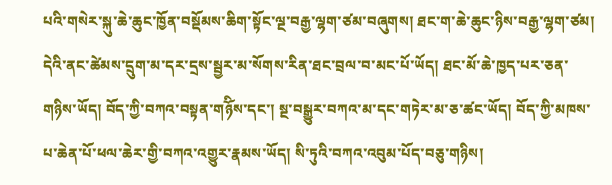པའི་གསེར་སྐུ་ཆེ་ཆུང་ཁྱོན་བསྡོམས་ཆིག་སྟོང་ལྔ་བརྒྱ་ལྷག་ཙམ་བཞུགས། ཐང་ག་ཆེ་ཆུང་ཉིས་བརྒྱ་ལྷག་ཙམ།
དེའི་ནང་ཚེམས་དྲུག་མ་དར་དྲས་སྦྱར་མ་སོགས་རིན་ཐང་བྲལ་བ་མང་པོ་ཡོད། ཐང་མོ་ཆེ་ཁྱད་པར་ཅན་གཉིས་ཡོད། བོད་ཀྱི་བཀའ་བསྟན་གཉོིས་དང་། སྔ་བསྒྱུར་བཀའ་མ་དང་གཏེར་མ་ཅ་ཚང་ཡོད། བོད་ཀྱི་མཁས་པ་ཆེན་པོ་ཕལ་ཆེར་གྱི་བཀའ་འགྱུར་རྣམས་ཡོད། སི་ཏུའི་བཀའ་འབུམ་པོད་བཅུ་གཉིས།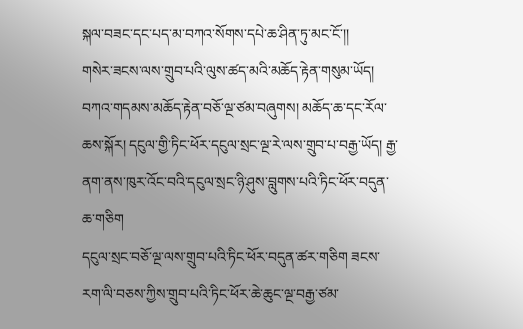སྐལ་བཟང་དང་པད་མ་བཀའ་སོགས་དཔེ་ཆ་ཤིན་ཏུ་མང་ངོ་།།
གསེར་ཟངས་ལས་གྲུབ་པའི་ལུས་ཚད་མའི་མཆོད་རྟེན་གསུམ་ཡོད། བཀའ་གདམས་མཆོད་རྟེན་བཅོ་ལྔ་ཙམ་བཞུགས། མཆོད་ཆ་དང་རོལ་ཆས་སྐོར། དངུལ་གྱི་ཏིང་ཕོར་དངུལ་སྲང་ལྔ་རེ་ལས་གྲུབ་པ་བརྒྱ་ཡོད། རྒྱ་ནག་ནས་ཁུར་འོང་བའི་དངུལ་སྲང་ཉི་ཤུས་བླུགས་པའི་ཏིང་ཕོར་བདུན་ཆ་གཅིག
དངུལ་སྲང་བཅོ་ལྔ་ལས་གྲུབ་པའི་ཏིང་ཕོར་བདུན་ཚར་གཅིག ཟངས་རག་ལི་བཅས་ཀྱིས་གྲུབ་པའི་ཏིང་ཕོར་ཆེ་ཆུང་ལྔ་བརྒྱ་ཙམ་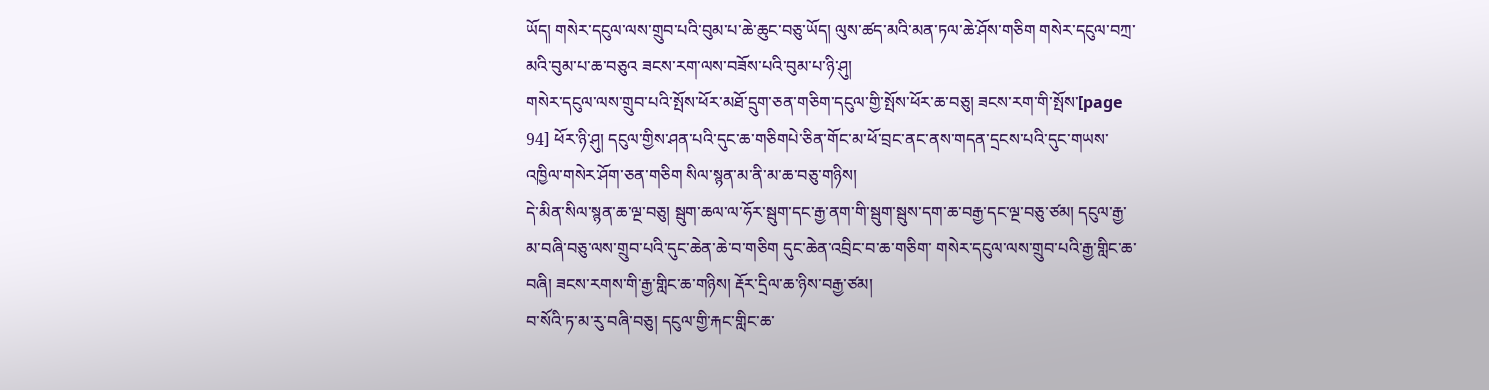ཡོད། གསེར་དངུལ་ལས་གྲུབ་པའི་བུམ་པ་ཆེ་ཆུང་བཅུ་ཡོད། ལུས་ཚད་མའི་མན་ཏལ་ཆེ་ཤོས་གཅིག གསེར་དངུལ་བཀྲ་མའི་བུམ་པ་ཆ་བཅུའ ཟངས་རག་ལས་བཟོས་པའི་བུམ་པ་ཉི་ཤུ།
གསེར་དངུལ་ལས་གྲུབ་པའི་སྤོས་ཕོར་མཐོ་དྲུག་ཅན་གཅིག་དངུལ་གྱི་སྤོས་ཕོར་ཆ་བཅུ། ཟངས་རག་གི་སྤོས་[page 94] ཕོར་ཉི་ཤུ། དངུལ་གྱིས་ཤན་པའི་དུང་ཆ་གཅིགཔེ་ཅིན་གོང་མ་ཕོ་བྲང་ནང་ནས་གདན་དྲངས་པའི་དུང་གཡས་འཁྱིལ་གསེར་ཤོག་ཅན་གཅིག སིལ་སྙན་མ་ནི་མ་ཆ་བཅུ་གཉིས།
དེ་མིན་སིལ་སྙན་ཆ་ལྔ་བཅུ། སྦུག་ཆལ་ལ་ཧོར་སྦུག་དང་རྒྱ་ནག་གི་སྦུག་སྦུས་དག་ཆ་བརྒྱ་དང་ལྔ་བཅུ་ཙམ། དངུལ་རྒྱ་མ་བཞི་བཅུ་ལས་གྲུབ་པའི་དུང་ཆེན་ཆེ་བ་གཅིག དུང་ཆེན་འབྲིང་བ་ཆ་གཅིག་ གསེར་དངུལ་ལས་གྲུབ་པའི་རྒྱ་གླིང་ཆ་བཞི། ཟངས་རགས་གི་རྒྱ་གླིང་ཆ་གཉིས། རྡོར་དྲིལ་ཆ་ཉིས་བརྒྱ་ཙམ།
བ་སོའི་ཏ་མ་རུ་བཞི་བཅུ། དངུལ་གྱི་རྐང་གླིང་ཆ་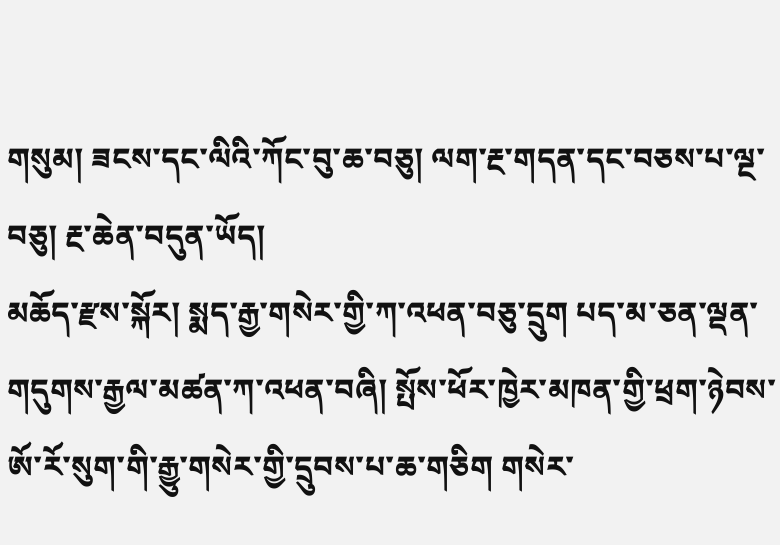གསུམ། ཟངས་དང་ལིའི་ཀོང་བུ་ཆ་བཅུ། ལག་རྔ་གདན་དང་བཅས་པ་ལྔ་བཅུ། རྔ་ཆེན་བདུན་ཡོད།
མཆོད་རྫས་སྐོར། སྨད་རྒྱ་གསེར་གྱི་ཀ་འཕན་བཅུ་དྲུག པད་མ་ཅན་ལྡན་གདུགས་རྒྱལ་མཚན་ཀ་འཕན་བཞི། སྤོས་ཕོར་ཁྱེར་མཁན་གྱི་ཕྲག་ཉེབས་ཨོ་རོ་སུག་གི་རྒྱུ་གསེར་གྱི་དྲུབས་པ་ཆ་གཅིག གསེར་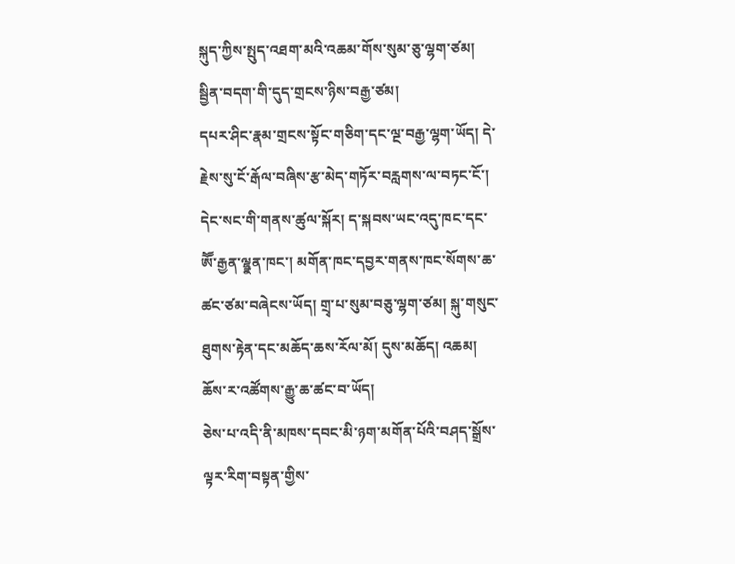སྐུད་ཀྱིས་སྤུད་འཐག་མའི་འཆམ་གོས་སུམ་ཅུ་ལྷག་ཙམ། སྦྱིན་བདག་གི་དུད་གྲངས་ཉིས་བརྒྱ་ཙམ།
དཔར་ཤིང་རྣམ་གྲངས་སྟོང་གཅིག་དང་ལྔ་བརྒྱ་ལྷག་ཡོད། དེ་རྗེས་སུ་ངོ་རྒོལ་བཞིས་རྩ་མེད་གཏོར་བརླགས་ལ་བཏང་ངོ་།
དེང་སང་གི་གནས་ཚུལ་སྐོར། ད་སྐབས་ཡང་འདུ་ཁང་དང་ཨཽ་རྒྱན་ལྷྣན་ཁང་། མགོན་ཁང་དབྱར་གནས་ཁང་སོགས་ཆ་ཚང་ཙམ་བཞེངས་ཡོད། གྲྭ་པ་སུམ་བཅུ་ལྷག་ཙམ། སྐུ་གསུང་ཐུགས་རྟེན་དང་མཆོད་ཆས་རོལ་མོ། དུས་མཆོད། འཆམ། ཆོས་ར་འཚོགས་རྒྱུ་ཆ་ཚང་བ་ཡོད།
ཅེས་པ་འདི་ནི་མཁས་དབང་མི་ཉག་མགོན་པོའི་བཤད་སྒྲོས་ལྟར་རིག་བསྟན་གྱིས་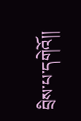བྲིས་པ་དགེའོ།།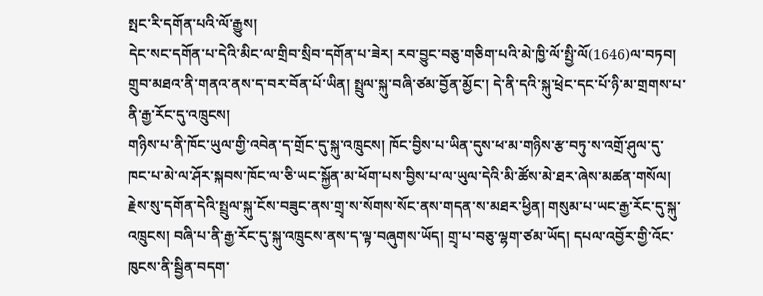སྤང་རི་དགོན་པའི་ལོ་རྒྱུས།
དེང་སང་དགོན་པ་དེའི་མིང་ལ་གྲིབ་སྲིབ་དགོན་པ་ཟེར། རབ་བྱུང་བཅུ་གཅིག་པའི་མེ་ཁྱི་ལོ་སྤྱི་ལོ(1646)ལ་བཏབ། གྲུབ་མཐའ་ནི་གནའ་ནས་ད་བར་བོན་པོ་ཡིན། སྤྲུལ་སྐུ་བཞི་ཙམ་བྱོན་མྱོང་། དེ་ནི་དའི་སྐུ་ཕྲེང་དང་པོ་ཉི་མ་གྲགས་པ་ནི་རྒྱ་རོང་དུ་འཁྲུངས།
གཉིས་པ་ནི་ཁོང་ཡུལ་གྱི་འབེན་ད་གྲོང་དུ་སྐུ་འཁྲུངས། ཁོང་བྱིས་པ་ཡིན་དུས་ཕ་མ་གཉིས་རྩ་བཏུ་ས་འགྲོ་ཤུལ་དུ་ཁང་པ་མེ་ལ་ཤོར་སྐབས་ཁོང་ལ་ཅི་ཡང་སྐྱོན་མ་ཕོག་པས་བྱིས་པ་ལ་ཡུལ་དེའི་མི་ཚོས་མེ་ཐར་ཞེས་མཚན་གསོལ།
རྗེས་སུ་དགོན་དེའི་སྤྲུལ་སྐུ་ངོས་བཟུང་ནས་གྲྭ་ས་སོགས་སོང་ནས་གདན་ས་མཐར་ཕྱིན། གསུམ་པ་ཡང་རྒྱ་རོང་དུ་སྐུ་འཁྲུངས། བཞི་པ་ནི་རྒྱ་རོང་དུ་སྐུ་འཁྲུངས་ནས་ད་ལྟ་བཞུགས་ཡོད། གྲྭ་པ་བཅུ་ལྷག་ཙམ་ཡོད། དཔལ་འབྱོར་གྱི་འོང་ཁུངས་ནི་སྦྱིན་བདག་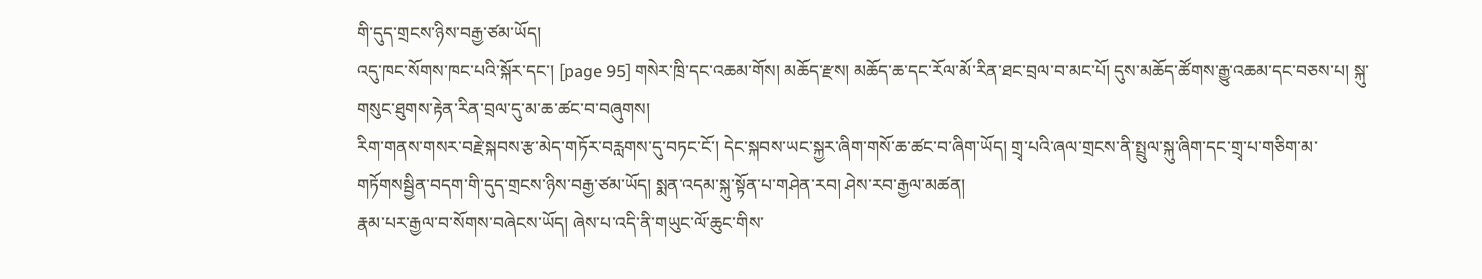གི་དུད་གྲངས་ཉིས་བརྒྱ་ཙམ་ཡོད།
འདུ་ཁང་སོགས་ཁང་པའི་སྐོར་དང་། [page 95] གསེར་ཁྲི་དང་འཆམ་གོས། མཆོད་རྫས། མཆོད་ཆ་དང་རོལ་མོ་རིན་ཐང་བྲལ་བ་མང་པོ། དུས་མཆོད་ཚོགས་རྒྱུ་འཆམ་དང་བཅས་པ། སྐུ་གསུང་ཐུགས་རྟེན་རིན་བྲལ་དུ་མ་ཆ་ཚང་བ་བཞུགས།
རིག་གནས་གསར་བརྗེ་སྐབས་རྩ་མེད་གཏོར་བརླགས་དུ་བཏང་ངོ་། དེང་སྐབས་ཡང་སྐྱར་ཞིག་གསོ་ཆ་ཚང་བ་ཞིག་ཡོད། གྲྭ་པའི་ཞལ་གྲངས་ནི་སྤྲུལ་སྐུ་ཞིག་དང་གྲྭ་པ་གཅིག་མ་གཏོགསསྦྱིན་བདག་གི་དུད་གྲངས་ཉིས་བརྒྱ་ཙམ་ཡོད། སྨན་འདམ་སྐུ་སྟོན་པ་གཤེན་རབ། ཤེས་རབ་རྒྱལ་མཚན།
རྣམ་པར་རྒྱལ་བ་སོགས་བཞེངས་ཡོད། ཞེས་པ་འདི་ནི་གཡུང་ལོ་ཆུང་གིས་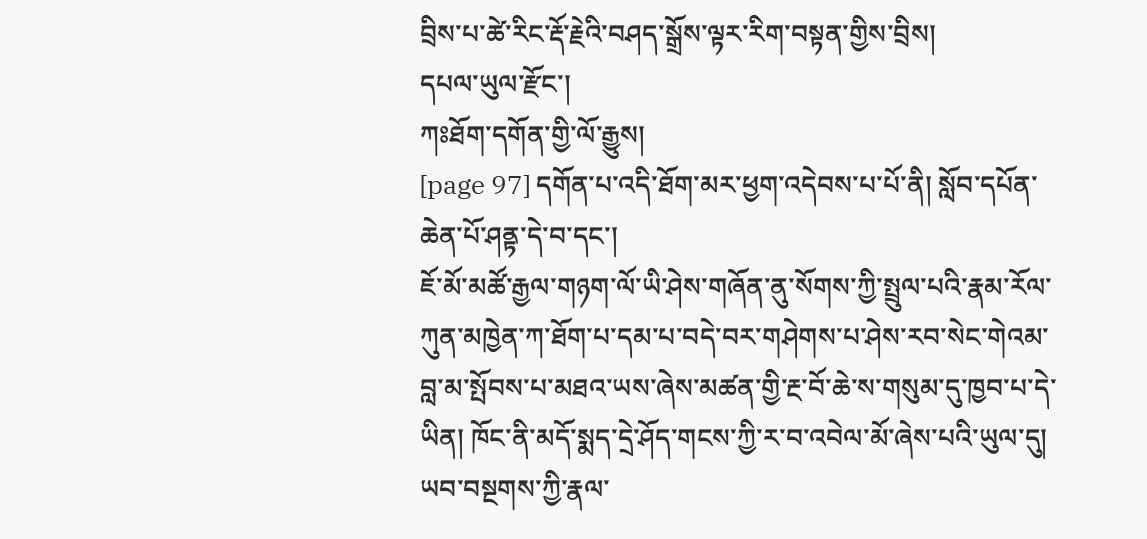བྲིས་པ་ཚེ་རིང་རྡོ་རྗེའི་བཤད་སྒྲོས་ལྟར་རིག་བསྟན་གྱིས་བྲིས།
དཔལ་ཡུལ་རྫོང་།
ཀཿཐོག་དགོན་གྱི་ལོ་རྒྱུས།
[page 97] དགོན་པ་འདི་ཐོག་མར་ཕྱག་འདེབས་པ་པོ་ནི། སློབ་དཔོན་ཆེན་པོ་ཤནྟ་དེ་བ་དང་།
ཇོ་མོ་མཚོ་རྒྱལ་གཉག་ལོ་ཡི་ཤེས་གཞོན་ནུ་སོགས་ཀྱི་སྤྲུལ་པའི་རྣམ་རོལ་ཀུན་མཁྱེན་ཀ་ཐོག་པ་དམ་པ་བདེ་བར་གཤེགས་པ་ཤེས་རབ་སེང་གེའམ་བླ་མ་སྤོབས་པ་མཐའ་ཡས་ཞེས་མཚན་གྱི་རྔ་བོ་ཆེ་ས་གསུམ་དུ་ཁྱབ་པ་དེ་ཡིན། ཁོང་ནི་མདོ་སྨད་དྲེ་ཤོད་གངས་ཀྱི་ར་བ་འབེལ་མོ་ཞེས་པའི་ཡུལ་དུ།
ཡབ་བསྔགས་ཀྱི་རྣལ་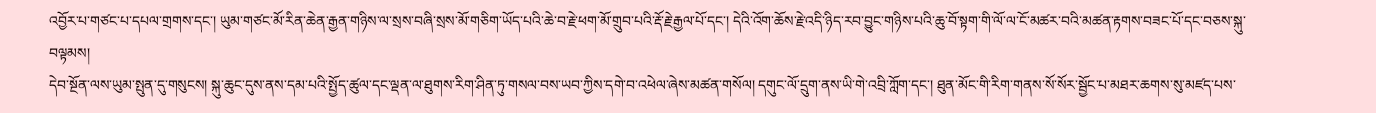འབྱོར་པ་གཙང་པ་དཔལ་གྲགས་དང་། ཡུམ་གཙང་མོ་རིན་ཆེན་རྒྱན་གཉིས་ལ་སྲས་བཞི་སྲས་མོ་གཅིག་ཡོད་པའི་ཆེ་བ་རྗེ་ཕག་མོ་གྲུབ་པའི་རྡོ་རྗེ་རྒྱལ་པོ་དང་། དེའི་འོག་ཆོས་རྗེ་འདི་ཉིད་རབ་བྱུང་གཉིས་པའི་ཆུ་བོ་སྟག་གི་ལོ་ལ་ངོ་མཚར་བའི་མཚན་རྟགས་བཟང་པོ་དང་བཅས་སྐུ་བལྟམས།
དེབ་སྔོན་ལས་ཡུམ་སྤུན་དུ་གསུངས། སྐུ་ཆུང་དུས་ནས་དམ་པའི་སྤྱོད་ཚུལ་དང་ལྡན་ལ་ཐུགས་རིག་ཤིན་ཏུ་གསལ་བས་ཡབ་ཀྱིས་དགེ་བ་འཕེལ་ཞེས་མཚན་གསོལ། དགུང་ལོ་དྲུག་ནས་ཡི་གེ་འབྲི་ཀློག་དང་། ཐུན་མོང་གི་རིག་གནས་སོ་སོར་སྦྱོང་པ་མཐར་ཆགས་སུ་མཛད་པས་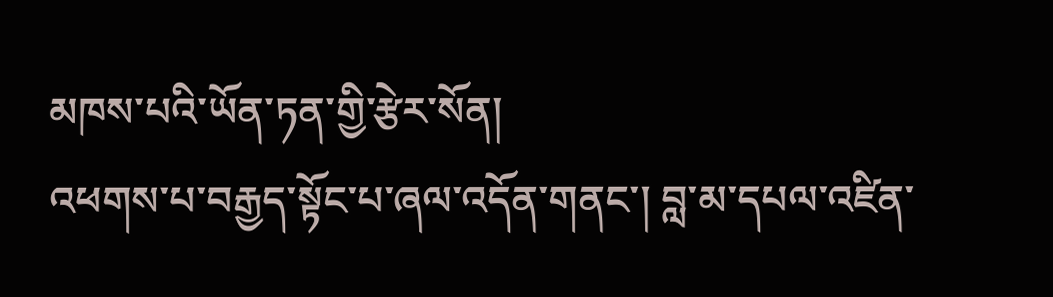མཁས་པའི་ཡོན་ཏན་གྱི་རྩེར་སོན།
འཕགས་པ་བརྒྱད་སྟོང་པ་ཞལ་འདོན་གནང་། བླ་མ་དཔལ་འཛིན་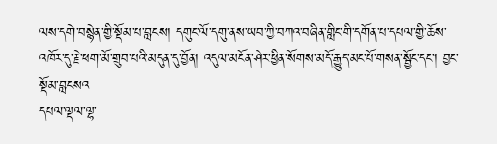ལས་དགེ་བསྙེན་གྱི་སྡོམ་པ་བླངས། དགུང་ལོ་དགུ་ནས་ཡབ་ཀྱི་བཀའ་བཞིན་གླིང་གི་དགོན་པ་དཔལ་གྱི་ཆོས་འཁོར་དུ་རྗེ་ཕག་མོ་གྲུབ་པའི་མདུན་དུ་བྱོན། འདུལ་མངོན་ཤེར་ཕྱིན་སོགས་མདོ་རྒྱུད་མང་པོ་གསན་སྦྱོང་དང་། བྱང་སྡོམ་བླངསའ
དཔལ་ལྡལ་ལྷ་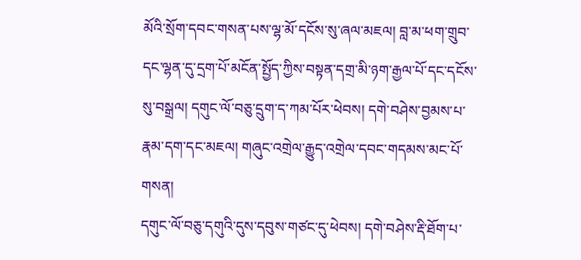མོའི་སྲོག་དབང་གསན་པས་ལྷ་མོ་དངོས་སུ་ཞལ་མཇལ། བླ་མ་ཕག་གྲུབ་དང་ལྷན་དུ་དྲག་པོ་མངོན་སྤྱོད་ཀྱིས་བསྟན་དགྲ་མི་ཉག་རྒྱལ་པོ་དང་དངོས་སུ་བསྒྲལ། དགུང་ལོ་བཅུ་དྲུག་ད་ཀམ་པོར་ཕེབས། དགེ་བཤེས་བྱམས་པ་རྣམ་དག་དང་མཇལ། གཞུང་འགྲེལ་རྒྱུད་འགྲེལ་དབང་གདམས་མང་པོ་གསན།
དགུང་ལོ་བཅུ་དགུའི་དུས་དབུས་གཙང་དུ་ཕེབས། དགེ་བཤེས་རྡི་ཐོག་པ་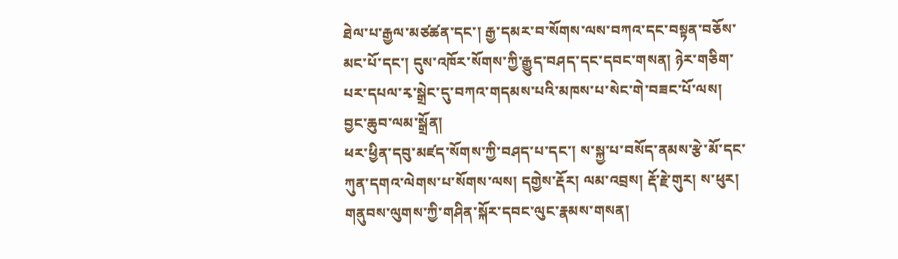ཐེལ་པ་རྒྱལ་མཙཚན་དང་། རྒྱ་དམར་བ་སོགས་ལས་བཀའ་དང་བསྟན་བཅོས་མང་པོ་དང་། དུས་འཁོར་སོགས་ཀྱི་རྒྱུད་བཤད་དང་དབང་གསན། ཉེར་གཅིག་པར་དཔལ་རྭ་སྒྲེང་དུ་བཀའ་གདམས་པའི་མཁས་པ་སེང་གེ་བཟང་པོ་ལས། བྱང་ཆུབ་ལམ་སྒྲོན།
ཕར་ཕྱིན་དབུ་མཛད་སོགས་ཀྱི་བཤད་པ་དང་། ས་སྐྱ་པ་བསོད་ནམས་རྩེ་མོ་དང་ཀུན་དགའ་ལེགས་པ་སོགས་ལས། དགྱེས་རྡོར། ལམ་འབྲས། རྡོ་རྗེ་གུར། ས་ཕུར། གནུབས་ལུགས་ཀྱི་གཤིན་སྐོར་དབང་ལུང་རྣམས་གསན།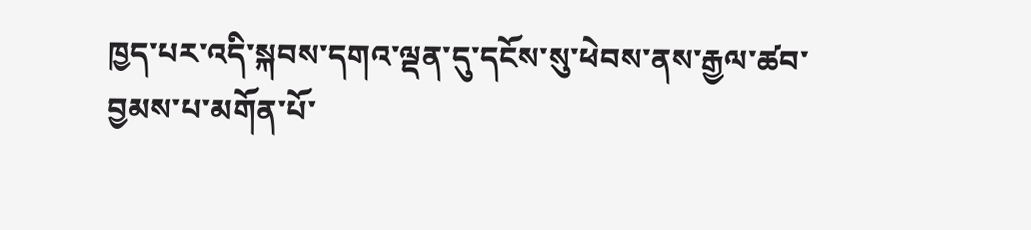ཁྱད་པར་འདི་སྐབས་དགའ་ལྡན་དུ་དངོས་སུ་ཕེབས་ནས་རྒྱལ་ཚབ་བྱམས་པ་མགོན་པོ་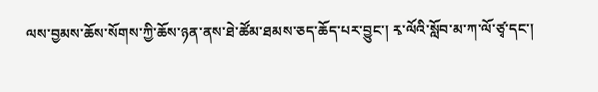ལས་བྱམས་ཆོས་སོགས་ཀྱི་ཆོས་ཉན་ནས་ཐེ་ཚོམ་ཐམས་ཅད་ཆོད་པར་བྱུང་། རྭ་ལོའི་སློབ་མ་ཀ་ལོ་ཙྭ་དང་།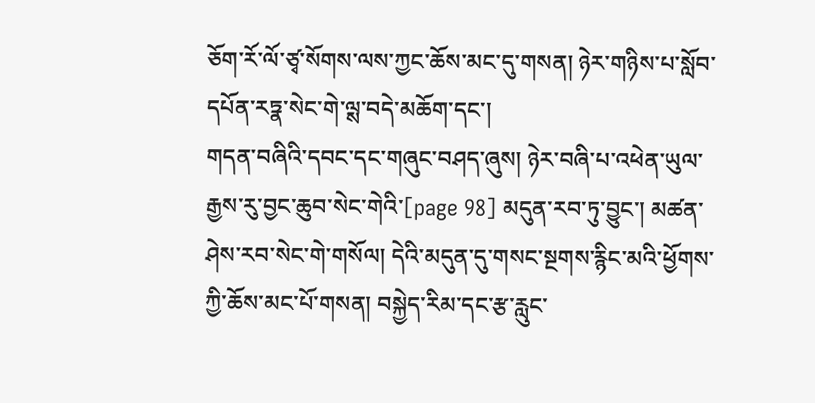ཅོག་རོ་ལོ་ཙྭ་སོགས་ལས་ཀྱང་ཆོས་མང་དུ་གསན། ཉེར་གཉིས་པ་སློབ་དཔོན་རཏྣ་སེང་གེ་ལྶ་བདེ་མཆོག་དང་།
གདན་བཞིའི་དབང་དང་གཞུང་བཤད་ཞུས། ཉེར་བཞི་པ་འཕེན་ཡུལ་རྒྱས་རུ་བྱང་ཆུབ་སེང་གེའི་[page 98] མདུན་རབ་ཏུ་བྱུང་། མཚན་ཤེས་རབ་སེང་གེ་གསོལ། དེའི་མདུན་དུ་གསང་སྔགས་རྙིང་མའི་ཕྱོགས་ཀྱི་ཆོས་མང་པོ་གསན། བསྐྱེད་རིམ་དང་རྩ་རླུང་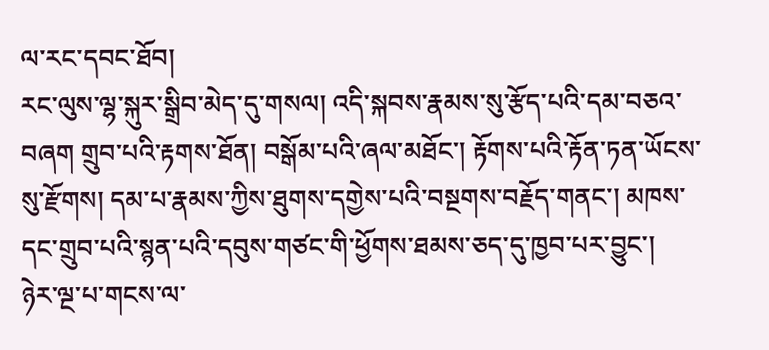ལ་རང་དབང་ཐོབ།
རང་ལུས་ལྷ་སྐུར་སྒྲིབ་མེད་དུ་གསལ། འདི་སྐབས་རྣམས་སུ་རྩོད་པའི་དམ་བཅའ་བཞག གྲུབ་པའི་རྟགས་ཐོན། བསྒོམ་པའི་ཞལ་མཐོང་། རྟོགས་པའི་རྟོན་ཏན་ཡོངས་སུ་རྫོགས། དམ་པ་རྣམས་ཀྱིས་ཐུགས་དགྱེས་པའི་བསྔགས་བརྗོད་གནང་། མཁས་དང་གྲུབ་པའི་སྙན་པའི་དབུས་གཙང་གི་ཕྱོགས་ཐམས་ཅད་དུ་ཁྱབ་པར་བྱུང་།
ཉེར་ལྔ་པ་གངས་ལ་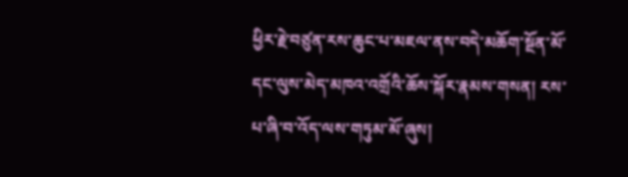ཕྱིར་རྗེ་བཙུན་རས་ཆུང་པ་མཇལ་ནས་བདེ་མཆོག་སྔོན་མོ་དང་ལུས་མེད་མཁའ་འགྲོའི་ཆོས་སྐོར་རྣམས་གསན། རས་པ་ཞི་བ་འོད་ལས་གཏུམ་མོ་ཞུས།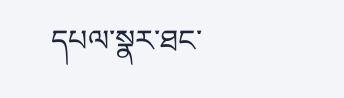དཔལ་སྣར་ཐང་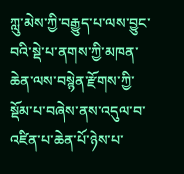ཀླུ་མེས་ཀྱི་བརྒྱུད་པ་ལས་བྱུང་བའི་སྡེ་པ་ནགས་ཀྱི་མཁན་ཆེན་ལས་བསྙེན་རྫོགས་ཀྱི་སྡོམ་པ་བཞེས་ནས་འདུལ་བ་འཛིན་པ་ཆེན་པོ་ཉེས་པ་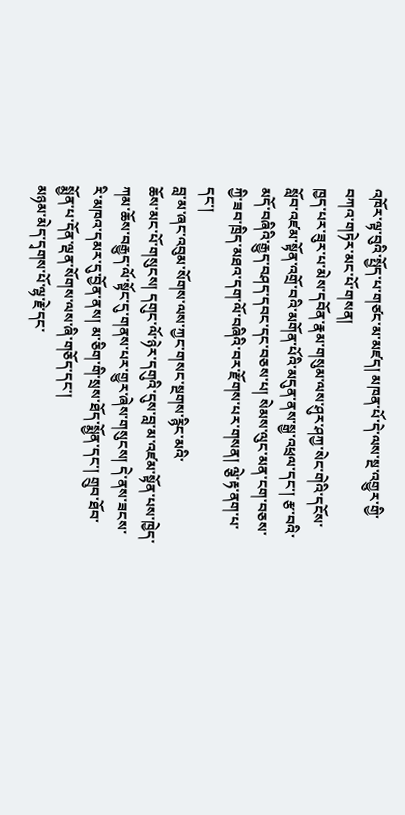འཁོར་ལྟ་བུའི་སྤྱོད་པ་གཙང་མ་མཛད། མཁན་པོ་དེ་ལས་སྔ་འགྱུར་གྱི་བཀའ་གཏེར་མང་པོ་གསན།
ཁྱད་པར་ཟུར་པ་མེས་དབོན་རྣམ་གསུམ་ལས་ཤུར་ཤཀྱ་སེང་གེའི་དངོས་སློབ་འཛམ་སྟོན་འགྲོ་བའི་མགོན་པོའི་མདུན་ནས་སྒྱ་འཕྲལ་དང་། རྩ་བའི་མདོ་བཞིའི་རྒྱུད་བཤད་དབང་དང་བཅས་པ། སེམས་ལུང་མན་ངག་བཅས་ཀྱི་ཟབ་ཁྲིད་མཐའ་དག་ལོ་བཞིའི་བར་རྫོགས་པར་གསན། ལྕེ་རྟ་ནག་པ་དང་།
བླ་མ་ཞང་འབུམ་སོགས་ལས་ཀྱང་གསང་སྔགས་རྙིང་མའི་
ཆོས་མང་པོ་གསུངས། དགུང་ལོ་ཉེར་དགུའི་དུས་བླ་མ་འཛམ་སྟོན་པས་ཁྱེད་ཀམ་ཆོས་བརྒྱུད་ལོ་སྟོང་དུ་གནས་པར་གྱུར་ཞེས་གསུངས། དེ་ནས་ཟངས་རི་མཁའ་དམར་དུ་བྱོན་ནས། མ་ཅིག་གི་སྲས་ཐོད་སྨྱོན་དང་། གྲུབ་ཐོབ་སྨྱོན་པ་དོན་ལྡན་སོགས་ལས་ཞི་གཅོད་དང་།
མཉམ་མེད་དྭགས་པོ་ལྷ་རྗེ་དང་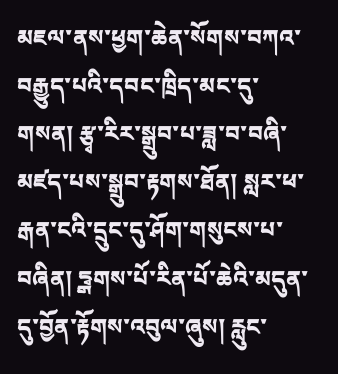མཇལ་ནས་ཕྱག་ཆེན་སོགས་བཀའ་བརྒྱུད་པའི་དབང་ཁྲིད་མང་དུ་གསན། རྩྭ་རིར་སྒྲུབ་པ་ཟླ་བ་བཞི་མཛད་པས་སྒྲུབ་རྟགས་ཐོན། སླར་ཕ་རྒན་ངའི་དྲུང་དུ་ཤོག་གསུངས་པ་བཞིན། དྭྒགས་པོ་རིན་པོ་ཆེའི་མདུན་དུ་བྱོན་རྟོགས་འབུལ་ཞུས། རླུང་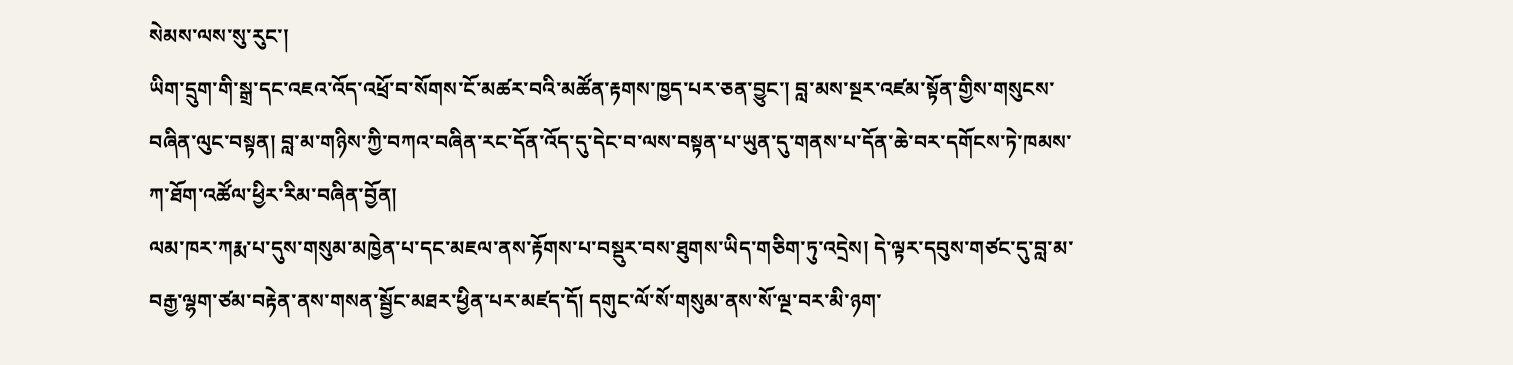སེམས་ལས་སུ་རུང་།
ཡིག་དྲུག་གི་སྒྲ་དང་འཇའ་འོད་འཕྲོ་བ་སོགས་ངོ་མཚར་བའི་མཚོན་རྟགས་ཁྱད་པར་ཅན་བྱུང་། བླ་མས་སྔར་འཛམ་སྟོན་གྱིས་གསུངས་བཞིན་ལུང་བསྟན། བླ་མ་གཉིས་ཀྱི་བཀའ་བཞིན་རང་དོན་འོད་དུ་དེང་བ་ལས་བསྟན་པ་ཡུན་དུ་གནས་པ་དོན་ཆེ་བར་དགོངས་ཏེ་ཁམས་ཀ་ཐོག་འཚོལ་ཕྱིར་རིམ་བཞིན་བྱོན།
ལམ་ཁར་ཀརྨ་པ་དུས་གསུམ་མཁྱེན་པ་དང་མཇལ་ནས་རྟོགས་པ་བསྡུར་བས་ཐུགས་ཡིད་གཅིག་ཏུ་འདྲེས། དེ་ལྟར་དབུས་གཙང་དུ་བླ་མ་བརྒྱ་ལྷག་ཙམ་བརྟེན་ནས་གསན་སྦྱོང་མཐར་ཕྱིན་པར་མཛད་དོ། དགུང་ལོ་སོ་གསུམ་ནས་སོ་ལྔ་བར་མི་ཉག་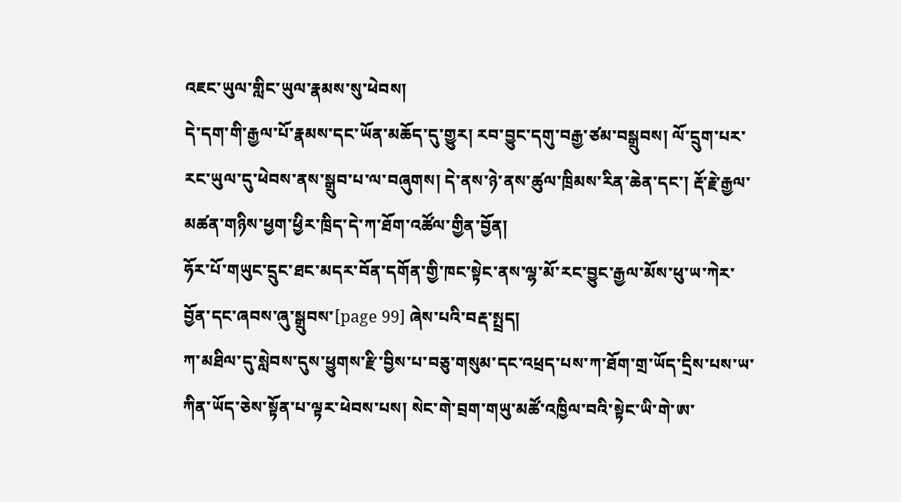འཇང་ཡུལ་གླིང་ཡུལ་རྣམས་སུ་ཕེབས།
དེ་དག་གི་རྒྱལ་པོ་རྣམས་དང་ཡོན་མཆོད་དུ་གྱུར། རབ་བྱུང་དགུ་བརྒྱ་ཙམ་བསྒྲུབས། ལོ་དྲུག་པར་རང་ཡུལ་དུ་ཕེབས་ནས་སྒྲུབ་པ་ལ་བཞུགས། དེ་ནས་ཉེ་ནས་ཚུལ་ཁྲིམས་རིན་ཆེན་དང་། རྡོ་རྗེ་རྒྱལ་མཚན་གཉིས་ཕྱག་ཕྱིར་ཁྲིད་དེ་ཀ་ཐོག་འཚོལ་གྱིན་བྱོན།
ཧོར་པོ་གཡུང་དྲུང་ཐང་མདར་བོན་དགོན་གྱི་ཁང་སྟེང་ནས་ལྷ་མོ་རང་བྱུང་རྒྱལ་མོས་ཕུ་ཡ་ཀེར་བྱོན་དང་ཞབས་ཞུ་སྒྲུབས་[page 99] ཞེས་པའི་བརྡ་སྤྲད།
ཀ་མཐིལ་དུ་སླེབས་དུས་ཕྱུགས་རྫི་བྱིས་པ་བཅུ་གསུམ་དང་འཕྲད་པས་ཀ་ཐོག་གྲ་ཡོད་དྲིས་པས་ཡ་ཀིན་ཡོད་ཅེས་སྟོན་པ་ལྟར་ཕེབས་པས། སེང་གེ་བྲག་གཡུ་མཚོ་འཁྱིལ་བའི་སྟེང་ཡི་གེ་ཨ་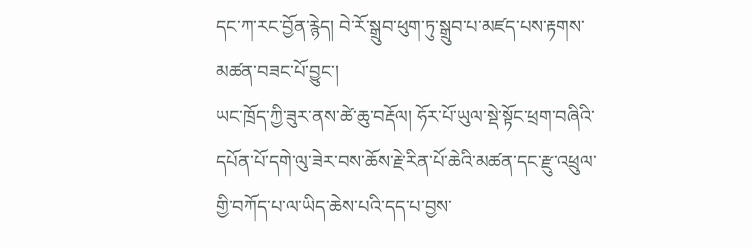དང་ཀ་རང་བྱོན་རྙེད། བེ་རོ་སྒྲུབ་ཕུག་ཏུ་སྒྲུབ་པ་མཛད་པས་རྟགས་མཚན་བཟང་པོ་བྱུང་།
ཡང་ཁྲོད་ཀྱི་ཟུར་ནས་ཚེ་ཆུ་བརྡོལ། ཧོར་པོ་ཡུལ་སྡེ་སྟོང་ཕྲག་བཞིའི་དཔོན་པོ་དགེ་ལུ་ཟེར་བས་ཆོས་རྗེ་རིན་པོ་ཆེའི་མཚན་དང་རྫུ་འཕྲུལ་གྱི་བཀོད་པ་ལ་ཡིད་ཆེས་པའི་དད་པ་བྱས་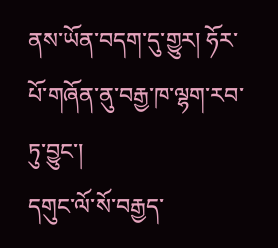ནས་ཡོན་བདག་དུ་གྱུར། ཧོར་པོ་གཞོན་ནུ་བརྒྱ་ཁ་ལྷག་རབ་ཏུ་བྱུང་།
དགུང་ལོ་སོ་བརྒྱད་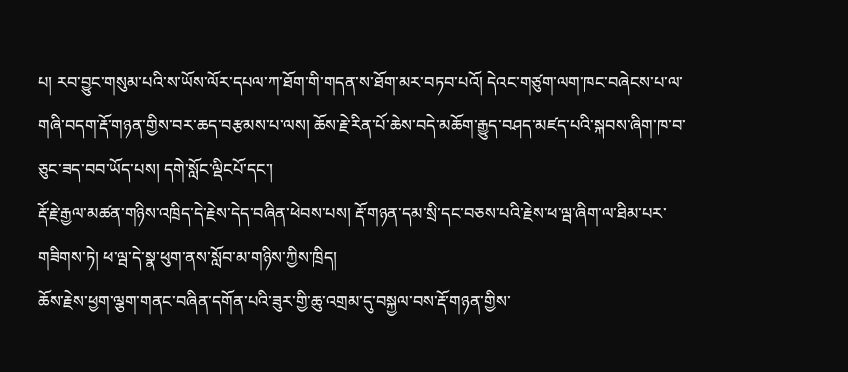པ། རབ་བྱུང་གསུམ་པའི་ས་ཡོས་ལོར་དཔལ་ཀ་ཐོག་གི་གདན་ས་ཐོག་མར་བཏབ་པའོ། དེའང་གཙུག་ལག་ཁང་བཞེངས་པ་ལ་གཞི་བདག་རྡོ་གཉན་གྱིས་བར་ཆད་བརྩམས་པ་ལས། ཆོས་རྗེ་རིན་པོ་ཆེས་བདེ་མཆོག་རྒྱུད་བཤད་མཛད་པའི་སྐབས་ཞིག་ཁ་བ་ཅུང་ཟད་བབ་ཡོད་པས། དགེ་སློང་ལྡིངཔོ་དང་།
རྡོ་རྗེ་རྒྱལ་མཚན་གཉིས་འཁྲིད་དེ་རྗེས་དེད་བཞིན་ཕེབས་པས། རྡོ་གཉན་དམ་སྲི་དང་བཅས་པའི་རྗེས་ཕ་ལྦ་ཞིག་ལ་ཐིམ་པར་གཟིགས་ཏེ། ཕ་ལྦ་དེ་སྣ་ཕུག་ནས་སློབ་མ་གཉིས་ཀྱིས་ཁྲིད།
ཆོས་རྗེས་ཕྱག་ལྕག་གནང་བཞིན་དགོན་པའི་ཟུར་གྱི་ཆུ་འགྲམ་དུ་བསྐྱལ་བས་རྡོ་གཉན་གྱིས་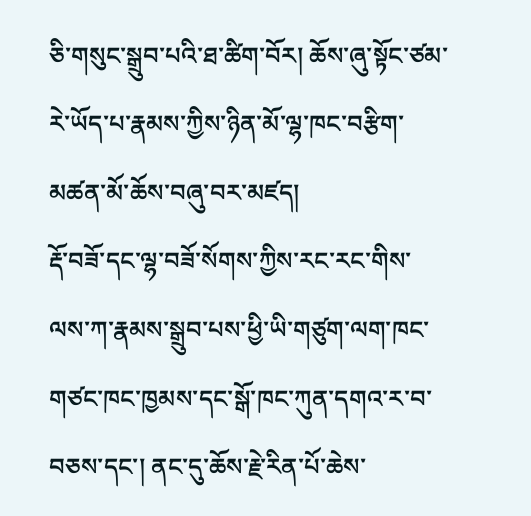ཅི་གསུང་སྒྲུབ་པའི་ཐ་ཚིག་བོར། ཆོས་ཞུ་སྟོང་ཙམ་རེ་ཡོད་པ་རྣམས་ཀྱིས་ཉིན་མོ་ལྷ་ཁང་བརྩིག་མཚན་མོ་ཆོས་བཞུ་བར་མཛད།
རྡོ་བཟོ་དང་ལྷ་བཟོ་སོགས་ཀྱིས་རང་རང་གིས་ལས་ཀ་རྣམས་སྒྲུབ་པས་ཕྱི་ཡི་གཙུག་ལག་ཁང་གཙང་ཁང་ཁྱམས་དང་སྒོ་ཁང་ཀུན་དགའ་ར་བ་བཅས་དང་། ནང་དུ་ཆོས་རྗེ་རིན་པོ་ཆེས་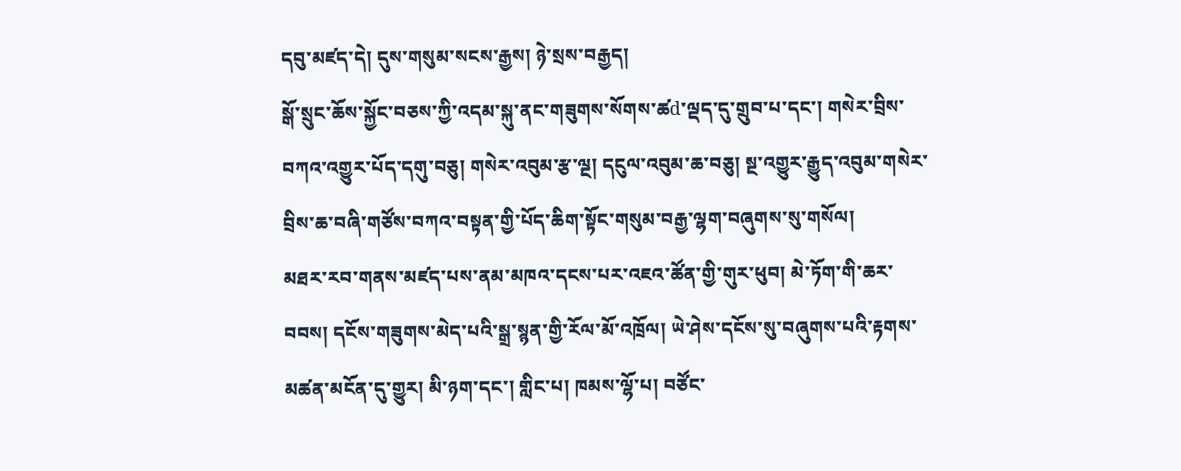དབུ་མཛད་དེ། དུས་གསུམ་སངས་རྒྱས། ཉེ་སྲས་བརྒྱད།
སྒོ་སྲུང་ཆོས་སྐྱོང་བཅས་ཀྱི་འདམ་སྐུ་ནང་གཟུགས་སོགས་ཚd་ལྡད་དུ་གྲུབ་པ་དང་། གསེར་བྲིས་བཀའ་འགྱུར་པོད་དགུ་བཅུ། གསེར་འབུམ་རྩ་ལྔ། དངུལ་འབུམ་ཆ་བཅུ། སྔ་འགྱུར་རྒྱུད་འབུམ་གསེར་བྲིས་ཆ་བཞི་གཙོས་བཀའ་བསྟན་གྱི་པོད་ཆིག་སྟོང་གསུམ་བརྒྱ་ལྷག་བཞུགས་སུ་གསོལ།
མཐར་རབ་གནས་མཛད་པས་ནམ་མཁའ་དངས་པར་འཇའ་ཚོན་གྱི་གུར་ཕུབ། མེ་ཏོག་གི་ཆར་བབས། དངོས་གཟུགས་མེད་པའི་སྒྲ་སྙན་གྱི་རོལ་མོ་འཁྲོལ། ཡེ་ཤེས་དངོས་སུ་བཞུགས་པའི་རྟགས་མཚན་མངོན་དུ་གྱུར། མི་ཉག་དང་། གླིང་པ། ཁམས་ལྷོ་པ། བཙོང་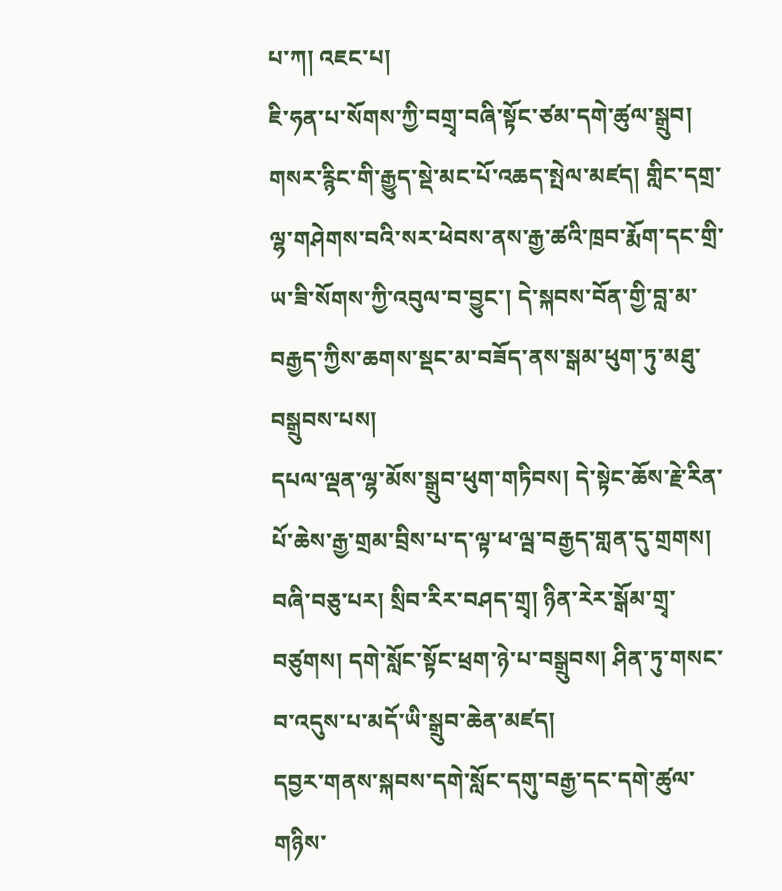པ་ཀ། འཇང་པ།
ཇི་ཧན་པ་སོགས་ཀྱི་བགྲྭ་བཞི་སྟོང་ཙམ་དགེ་ཚུལ་སྒྲུབ། གསར་རྙིང་གི་རྒྱུད་སྡེ་མང་པོ་འཆད་སྤེལ་མཛད། གླིང་དགྲ་ལྷ་གཤེགས་བའི་སར་ཕེབས་ནས་རྒྱ་ཚའི་ཁྲབ་རྨོག་དང་གྲི་ཡ་ཟི་སོགས་ཀྱི་འབུལ་བ་བྱུང་། དེ་སྐབས་བོན་གྱི་བླ་མ་བརྒྱད་ཀྱིས་ཆགས་སྡང་མ་བཟོད་ནས་སྒམ་ཕུག་ཏུ་མཐུ་བསྒྲུབས་པས།
དཔལ་ལྡན་ལྷ་མོས་སྒྲུབ་ཕུག་གཏིབས། དེ་སྟེང་ཆོས་རྗེ་རིན་པོ་ཆེས་རྒྱ་གྲམ་བྲིས་པ་ད་ལྟ་ཕ་ལྦ་བརྒྱད་གླན་དུ་གྲགས། བཞི་བཅུ་པར། སྲིབ་རིར་བཤད་གྲྭ། ཉིན་རེར་སྒོམ་གྲྭ་བཙུགས། དགེ་སློང་སྟོང་ཕྲག་ཉེ་པ་བསྒྲུབས། ཤིན་ཏུ་གསང་བ་འདུས་པ་མདོ་ཡི་སྒྲུབ་ཆེན་མཛད།
དབྱར་གནས་སྐབས་དགེ་སློང་དགུ་བརྒྱ་དང་དགེ་ཚུལ་གཉིས་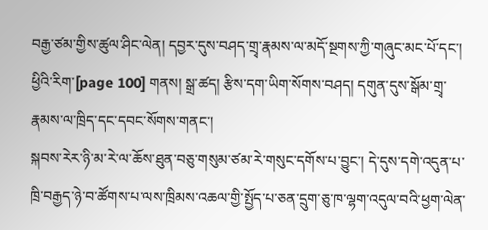བརྒྱ་ཙམ་གྱིས་ཚུལ་ཤིང་ལེན། དབྱར་དུས་བཤད་གྲྭ་རྣམས་ལ་མདོ་སྔགས་ཀྱི་གཞུང་མང་པོ་དང་། ཕྱིའི་རིག་[page 100] གནས། སྒྲ་ཚད། རྩིས་དག་ཡིག་སོགས་བཤད། དགུན་དུས་སྒོམ་གྲྭ་རྣམས་ལ་ཁྲིད་དང་དབང་སོགས་གནང་།
སྐབས་རེར་ཉི་མ་རེ་ལ་ཆོས་ཐུན་བཅུ་གསུམ་ཙམ་རེ་གསུང་དགོས་པ་བྱུང་། དེ་དུས་དགེ་འདུན་པ་ཁྲི་བརྒྱད་ཉེ་བ་ཚོགས་པ་ལས་ཁྲིམས་འཆལ་གྱི་སྤྱོད་པ་ཅན་དྲུག་ཅུ་ཁ་ལྷག་འདུལ་བའི་ཕྱག་ལེན་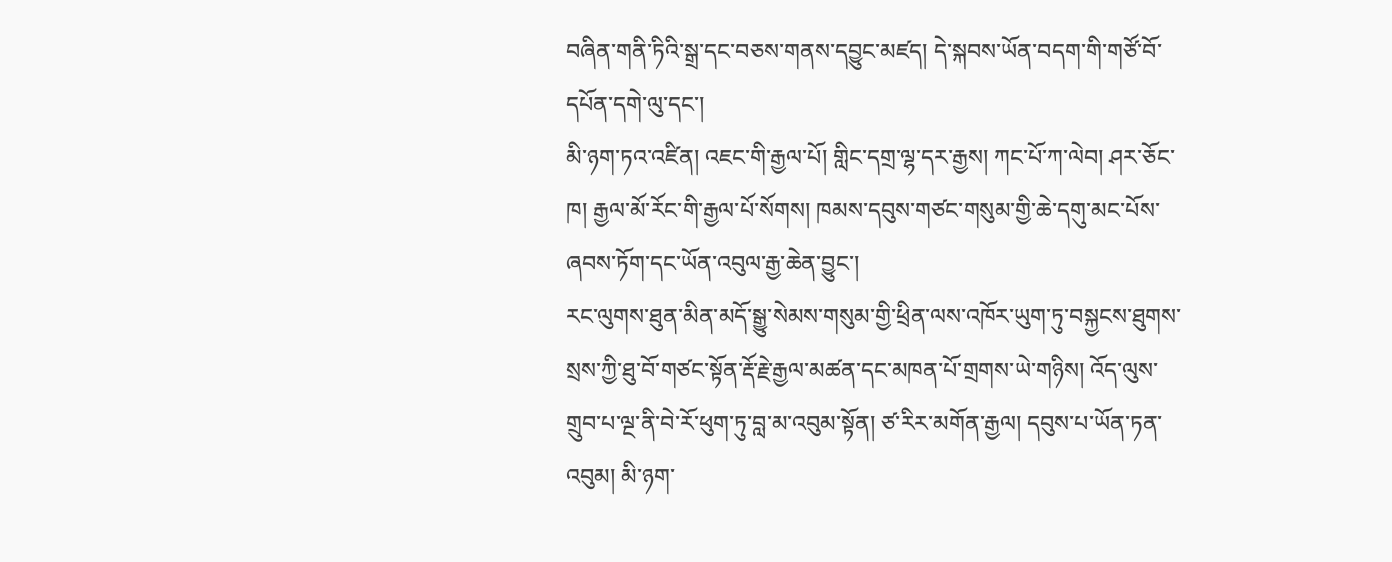བཞིན་གནི་ཏིའི་སྒྲ་དང་བཅས་གནས་དབྱུང་མཛད། དེ་སྐབས་ཡོན་བདག་གི་གཙོ་བོ་དཔོན་དགེ་ལུ་དང་།
མི་ཉག་ཏའ་འཛིན། འཇང་གི་རྒྱལ་པོ། གླིང་དགྲ་ལྷ་དར་རྒྱས། ཀང་པོ་ཀ་ལེབ། ཤར་ཅོང་ཁ། རྒྱལ་མོ་རོང་གི་རྒྱལ་པོ་སོགས། ཁམས་དབུས་གཙང་གསུམ་གྱི་ཆེ་དགུ་མང་པོས་ཞབས་ཏོག་དང་ཡོན་འབུལ་རྒྱ་ཆེན་བྱུང་།
རང་ལུགས་ཐུན་མིན་མདོ་སྒྱུ་སེམས་གསུམ་གྱི་ཕྲིན་ལས་འཁོར་ཡུག་ཏུ་བསྐྱངས་ཐུགས་སྲས་ཀྱི་ཐུ་བོ་གཙང་སྟོན་རྡོ་རྗེ་རྒྱལ་མཚན་དང་མཁན་པོ་གྲགས་ཡེ་གཉིས། འོད་ལུས་གྲུབ་པ་ལྔ་ནི་བེ་རོ་ཕུག་ཏུ་བླ་མ་འབུམ་སྟོན། ཙ་རིར་མགོན་རྒྱལ། དབུས་པ་ཡོན་ཏན་འབུམ། མི་ཉག་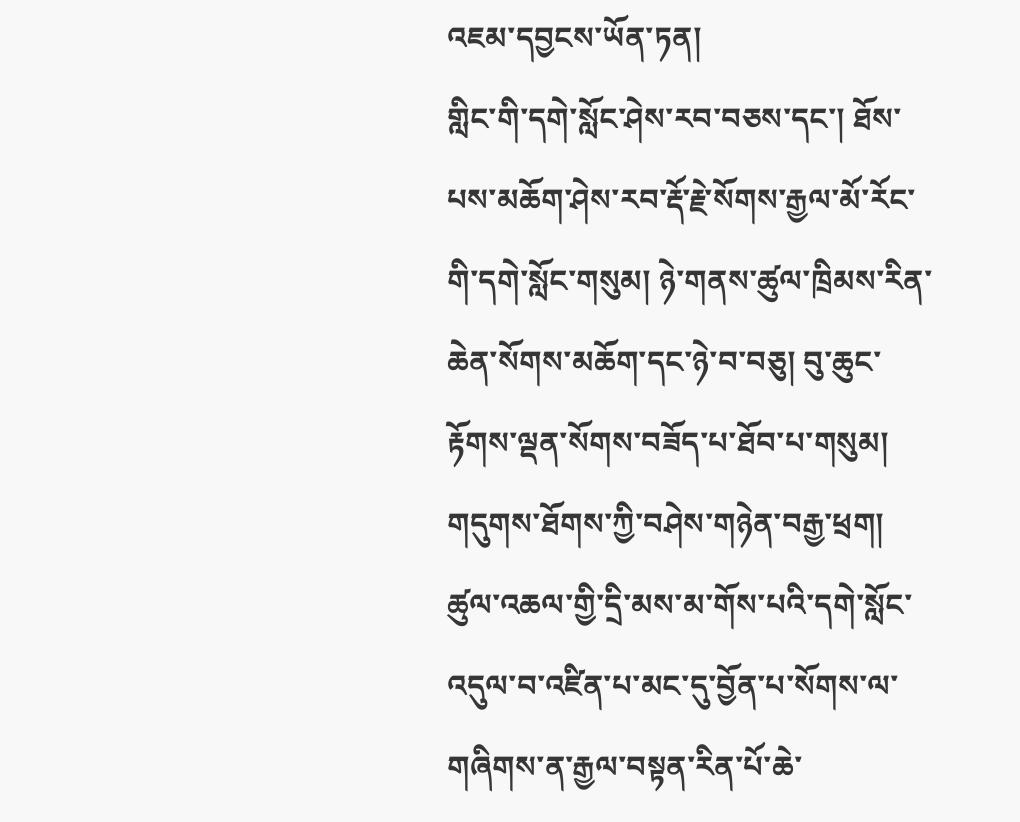འཇམ་དབྱངས་ཡོན་ཏན།
གླིང་གི་དགེ་སློང་ཤེས་རབ་བཅས་དང་། ཐོས་པས་མཆོག་ཤེས་རབ་རྡོ་རྗེ་སོགས་རྒྱལ་མོ་རོང་གི་དགེ་སློང་གསུམ། ཉེ་གནས་ཚུལ་ཁྲིམས་རིན་ཆེན་སོགས་མཆོག་དང་ཉེ་བ་བཅུ། བུ་ཆུང་རྟོགས་ལྡན་སོགས་བཟོད་པ་ཐོབ་པ་གསུམ། གདུགས་ཐོགས་ཀྱི་བཤེས་གཉེན་བརྒྱ་ཕྲག།
ཚུལ་འཆལ་གྱི་དྲི་མས་མ་གོས་པའི་དགེ་སློང་འདུལ་བ་འཛིན་པ་མང་དུ་བྱོན་པ་སོགས་ལ་གཞིགས་ན་རྒྱལ་བསྟན་རིན་པོ་ཆེ་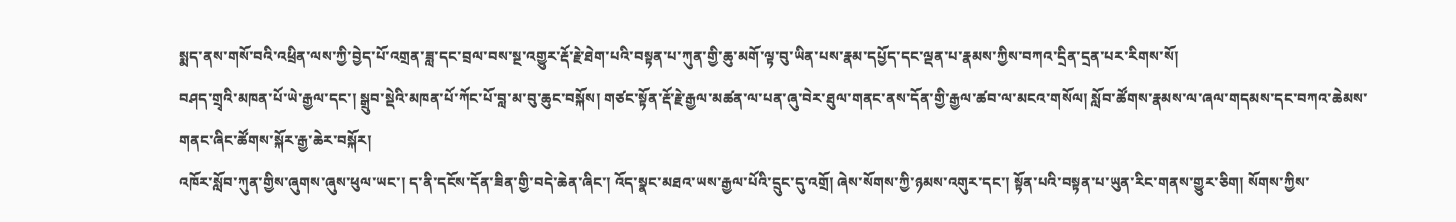སྨད་ནས་གསོ་བའི་འཕྲིན་ལས་ཀྱི་བྱེད་པོ་འགྲན་ཟླ་དང་བྲལ་བས་སྔ་འགྱུར་རྡོ་རྗེ་ཐེག་པའི་བསྟན་པ་ཀུན་གྱི་ཆུ་མགོ་ལྟ་བུ་ཡིན་པས་རྣམ་དཔྱོད་དང་ལྡན་པ་རྣམས་ཀྱིས་བཀའ་དྲིན་དྲན་པར་རིགས་སོ།
བཤད་གྲྭའི་མཁན་པོ་ཡེ་རྒྱལ་དང་། སྒྲུབ་སྡེའི་མཁན་པོ་ཀོང་པོ་བླ་མ་བུ་ཆུང་བསྐོས། གཙང་སྟོན་རྡོ་རྗེ་རྒྱལ་མཚན་ལ་པན་ཞུ་བེར་ཐུལ་གནང་ནས་དོན་གྱི་རྒྱལ་ཚབ་ལ་མངའ་གསོལ། སློབ་ཚོགས་རྣམས་ལ་ཞལ་གདམས་དང་བཀའ་ཆེམས་གནང་ཞིང་ཚོགས་སྐོར་རྒྱ་ཆེར་བསྐོར།
འཁོར་སློབ་ཀུན་གྱིས་ཞུགས་ཞུས་ཕུལ་ཡང་། ད་ནི་དངོས་དོན་ཟིན་གྱི་བདེ་ཆེན་ཞིང་། འོད་སྣང་མཐའ་ཡས་རྒྱལ་པོའི་དྲུང་དུ་འགྲོ། ཞེས་སོགས་ཀྱི་ཉམས་འགུར་དང་། སྟོན་པའི་བསྟན་པ་ཡུན་རིང་གནས་གྱུར་ཅིག། སོགས་ཀྱིས་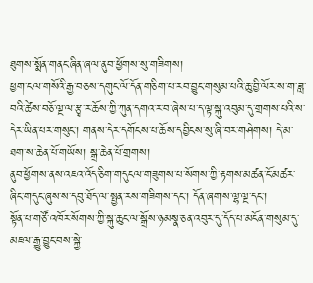ཐུགས་སྨོན་གནང་ཞིན་ཞལ་ནུབ་ཕྱོགས་སུ་གཟིགས།
ཕྱག་ངལ་གསོའི་རྒྱ་བཅས་དགུང་ལོ་དོན་གཅིག་པ་རབ་བྱུང་གསུམ་པའི་ཆུ་བྱི་ལོར་ས་ག་ཟླ་བའི་ཚེས་བཅོ་ལྔ་ལ་རྩྭ་ར་ཆོས་ཀྱི་ཀུན་དགའ་ར་བ་ཞེས་པ་ད་ལྟ་སྐུ་འབུམ་དུ་གྲགས་པའི་ས་དེར་ཡིན་པར་གསུང་། གནས་དེར་དགོངས་པ་ཆོས་དབྱིངས་སུ་ཞི་བར་གཤེགས། དེ་མ་ཐག་ས་ཆེན་པོ་གཡོས། སྒྲ་ཆེན་པོ་གྲགས།
ནུབ་ཕྱོགས་ནས་འཇའ་འོད་ཅིག་གདུངལ་གཟུགས་པ་སོགས་ཀྱི་རྟགས་མཚན་ངོ་མཚར་ཞིང་གདུང་ཞུས་ས་དབུ་ཐོད་ལ་སྤྱན་རས་གཟིགས་དང་། དོན་ཞགས་ལྷ་ལྔ་དང་།
སྟོན་པ་གཙོ་འཁོར་སོགས་ཀྱི་སྐུ་ཆུང་ལ་སྒྲོས་ཉམསྣ་ཅན་འབུར་དུ་དོད་པ་མངོན་གསུམ་དུ་མཇལ་རྒྱུ་བྱུང་བས་སྐྱེ་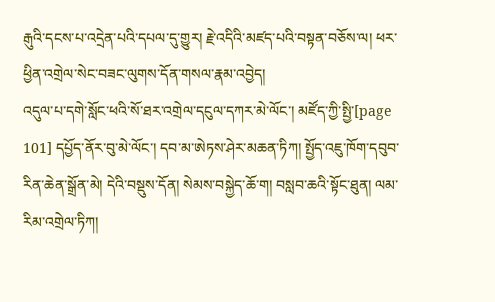རྒུའི་དངས་པ་འདྲེན་པའི་དཔལ་དུ་གྱུར། རྗེ་འདིའི་མཛད་པའི་བསྟན་བཅོས་ལ། ཕར་ཕྱིན་འགྲེལ་སེང་བཟང་ལུགས་དོན་གསལ་རྣམ་འབྱེད།
འདུལ་པ་དགེ་སློང་ཕའི་སོ་ཐར་འགྲེལ་དངུལ་དཀར་མེ་ལོང་། མཛོད་ཀྱི་སྤྱི་[page 101] དཔྱོད་ནོར་བུ་མེ་ལོང་། དབ་མ་ཨེཏས་ཤེར་མཆན་ཏིཀ། སྤྱོད་འཇུ་ཁོག་དབུབ་རིན་ཆེན་སྒྲོན་མེ། དེའི་བསྡུས་དོན། སེམས་བསྐྱེད་ཆོ་ག། བསླབ་ཆའི་སྟོང་ཐུན། ལམ་རིམ་འགྲེལ་ཏིཀ།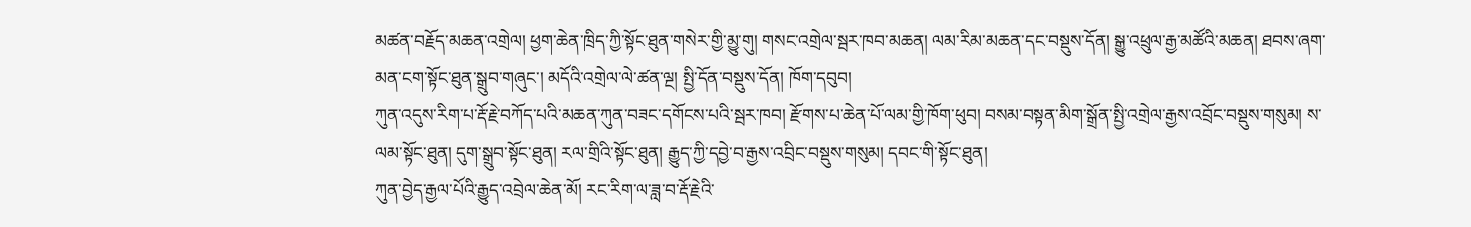མཚན་བརྗོད་མཆན་འགྲེལ། ཕྱག་ཆེན་ཁྲིད་ཀྱི་སྟོང་ཐུན་གསེར་གྱི་མྱུ་གུ། གསང་འགྲེལ་སྦར་ཁབ་མཆན། ལམ་རིམ་མཆན་དང་བསྡུས་དོན། སྒྱུ་འཕྲུལ་རྒྱ་མཚོའི་མཆན། ཐབས་ཞག་མན་ངག་སྟོང་ཐུན་སྒྲུབ་གཞུང་། མདོའི་འགྲེལ་ལེ་ཚན་ལྔ། སྤྱི་དོན་བསྡུས་དོན། ཁོག་དབུབ།
ཀུན་འདུས་རིག་པ་རྡོ་རྗེ་བཀོད་པའི་མཆན་ཀུན་བཟང་དགོངས་པའི་སྦར་ཁབ། རྫོགས་པ་ཆེན་པོ་ལམ་གྱི་ཁོག་ཕུབ། བསམ་བསྟན་མིག་སྒྲོན་སྤྱི་འགྲེལ་རྒྱས་འབྲོང་བསྡུས་གསུམ། ས་ལམ་སྟོང་ཐུན། དུག་སྒྲུབ་སྟོང་ཐུན། རལ་གྲིའི་སྟོང་ཐུན། རྒྱུད་ཀྱི་དབྱེ་བ་རྒྱས་འབྲིང་བསྡུས་གསུམ། དབང་གི་སྟོང་ཐུན།
ཀུན་བྱེད་རྒྱལ་པོའི་རྒྱུད་འབྲེལ་ཆེན་མོ། རང་རིག་ལ་ཟླ་བ་རྡོ་རྗེའི་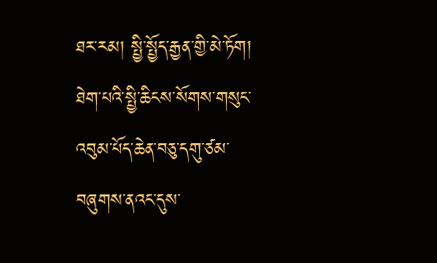ཐར་རམ། སྤྱི་སྤྱོད་རྒྱན་གྱི་མེ་ཏོག། ཐེག་པའི་སྤྱི་ཆིངས་སོགས་གསུང་འབུམ་པོད་ཆེན་བཅུ་དགུ་ཙམ་བཞུགས་ནའང་དུས་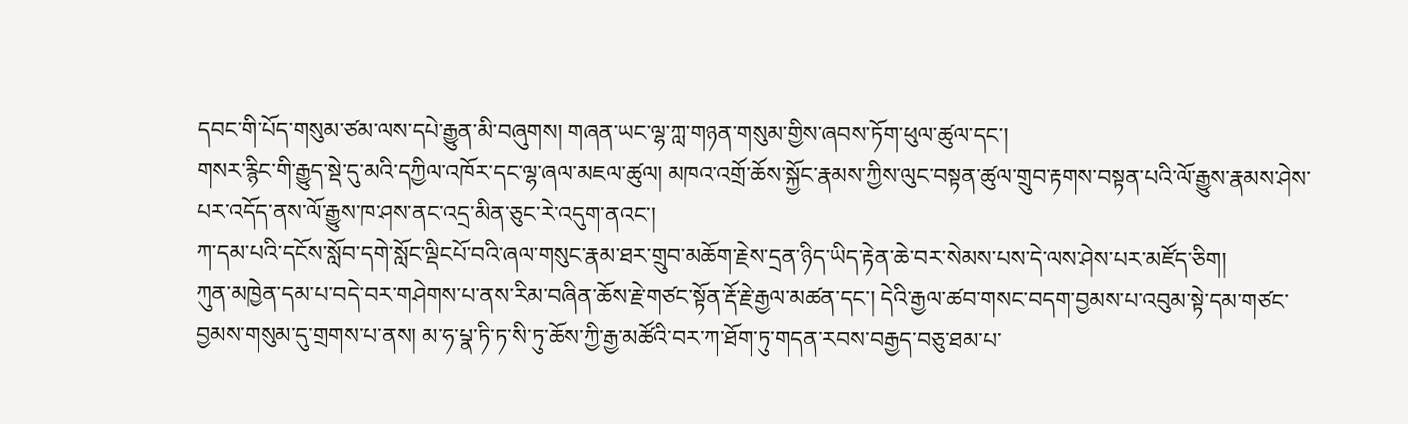དབང་གི་པོད་གསུམ་ཙམ་ལས་དཔེ་རྒྱུན་མི་བཞུགས། གཞན་ཡང་ལྷ་ཀླ་གཉན་གསུམ་གྱིས་ཞབས་ཏོག་ཕུལ་ཚུལ་དང་།
གསར་རྙིང་གི་རྒྱུད་སྡེ་དུ་མའི་དཀྱིལ་འཁོར་དང་ལྷ་ཞལ་མཇལ་ཚུལ། མཁའ་འགྲོ་ཆོས་སྐྱོང་རྣམས་ཀྱིས་ལུང་བསྟན་ཚུལ་གྲུབ་རྟགས་བསྟན་པའི་ལོ་རྒྱུས་རྣམས་ཤེས་པར་འདོད་ནས་ལོ་རྒྱུས་ཁ་ཤས་ནང་འདྲ་མིན་ཅུང་རེ་འདུག་ནའང་།
ཀ་དམ་པའི་དངོས་སློབ་དགེ་སློང་ལྡིངཔོ་བའི་ཞལ་གསུང་རྣམ་ཐར་གྲུབ་མཆོག་རྗེས་དྲན་ཉིད་ཡིད་རྟེན་ཆེ་བར་སེམས་པས་དེ་ལས་ཤེས་པར་མཛོད་ཅིག།
ཀུན་མཁྱེན་དམ་པ་བདེ་བར་གཤེགས་པ་ནས་རིམ་བཞིན་ཆོས་རྗེ་གཙང་སྟོན་རྡོ་རྗེ་རྒྱལ་མཚན་དང་། དེའི་རྒྱལ་ཚབ་གསང་བདག་བྱམས་པ་འབུམ་སྟེ་དམ་གཙང་བྱམས་གསུམ་དུ་གྲགས་པ་ནས། མ་ཧ་པྣ་ཏི་ཏ་སི་ཏུ་ཆོས་ཀྱི་རྒྱ་མཚོའི་བར་ཀ་ཐོག་ཏུ་གདན་རབས་བརྒྱད་བཅུ་ཐམ་པ་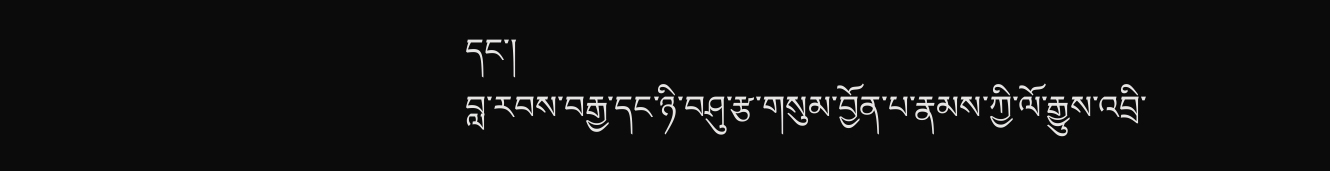དང་།
བླ་རབས་བརྒྱ་དང་ཉི་བཤུ་རྩ་གསུམ་བྱོན་པ་རྣམས་ཀྱི་ལོ་རྒྱུས་འབྲི་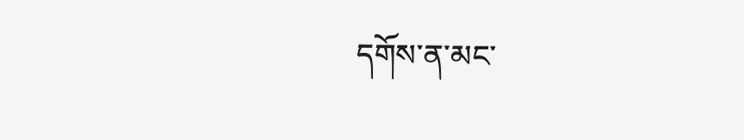དགོས་ན་མང་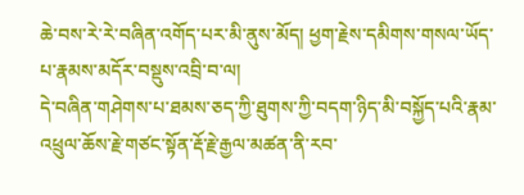ཆེ་བས་རེ་རེ་བཞིན་འགོད་པར་མི་ནུས་མོད། ཕྱག་རྗེས་དམིགས་གསལ་ཡོད་པ་རྣམས་མདོར་བསྡུས་འབྲི་བ་ལ།
དེ་བཞིན་གཤེགས་པ་ཐམས་ཅད་ཀྱི་ཐུགས་ཀྱི་བདག་ཉིད་མི་བསྐྱོད་པའི་རྣམ་འཕྲུལ་ཆོས་རྗེ་གཙང་སྟོན་རྡོ་རྗེ་རྒྱལ་མཚན་ནི་རབ་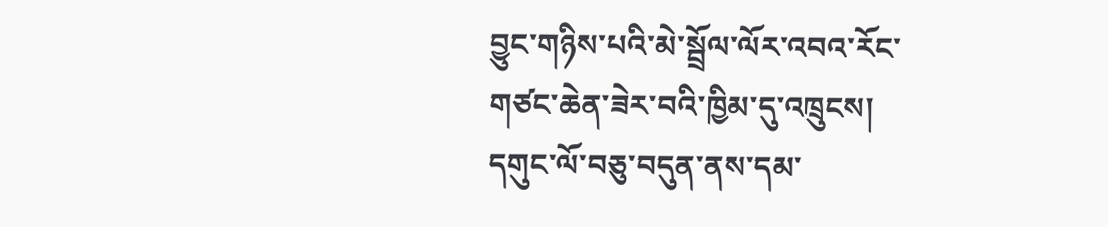བྱུང་གཉིས་པའི་མེ་སྦྲོལ་ལོར་འབའ་རོང་གཙང་ཆེན་ཟེར་བའི་ཁྱིམ་དུ་འཁྲུངས། དགུང་ལོ་བཅུ་བདུན་ནས་དམ་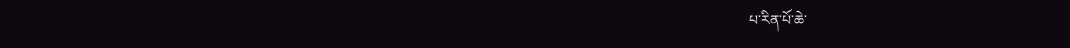པ་རིན་པོ་ཆེ་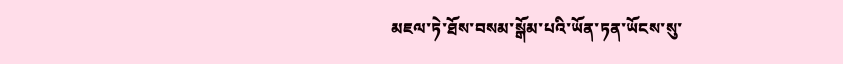མཇལ་ཏེ་ཐོས་བསམ་སྒོམ་པའི་ཡོན་ཏན་ཡོངས་སུ་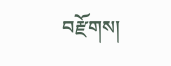བརྫོགས།